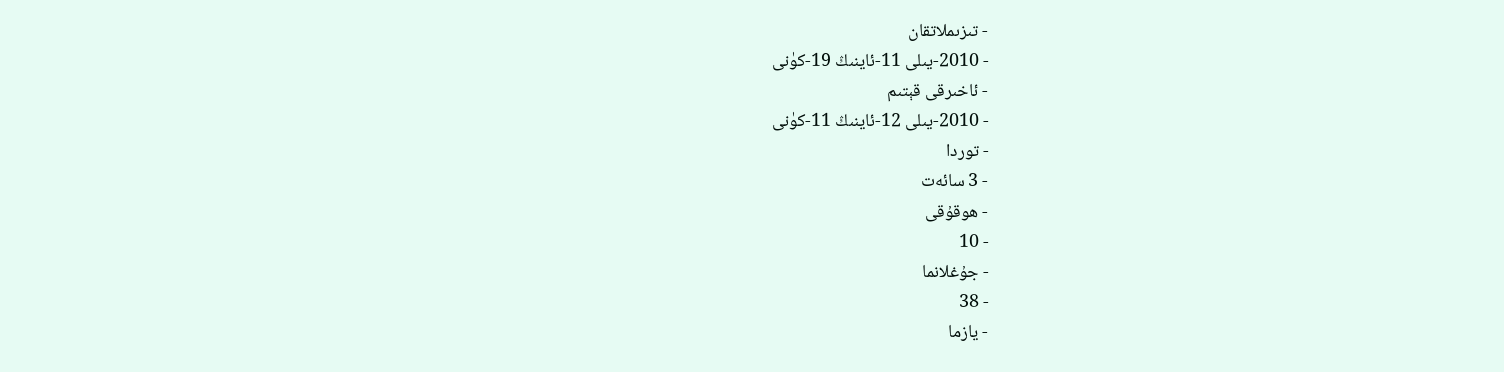- تىزىملاتقان
- 2010-يىلى 11-ئاينىڭ 19-كۈنى
- ئاخىرقى قېتىم
- 2010-يىلى 12-ئاينىڭ 11-كۈنى
- توردا
- 3 سائەت
- ھوقۇقى
- 10
- جۇغلانما
- 38
- يازما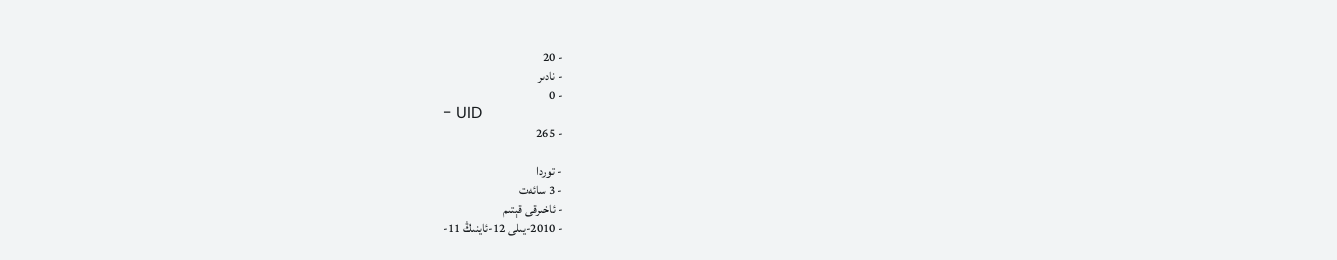- 20
- نادىر
- 0
- UID
- 265

- توردا
- 3 سائەت
- ئاخىرقى قېتىم
- 2010-يىلى 12-ئاينىڭ 11-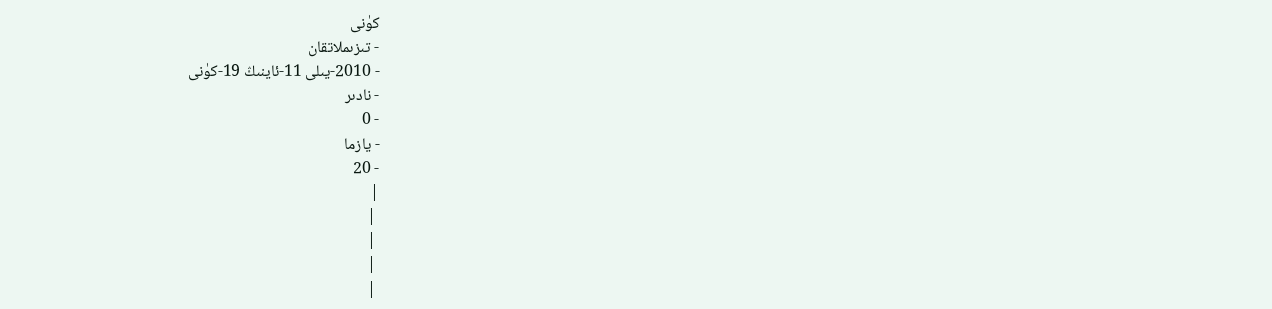كۈنى
- تىزىملاتقان
- 2010-يىلى 11-ئاينىڭ 19-كۈنى
- نادىر
- 0
- يازما
- 20
|
 |
 |
 |
 |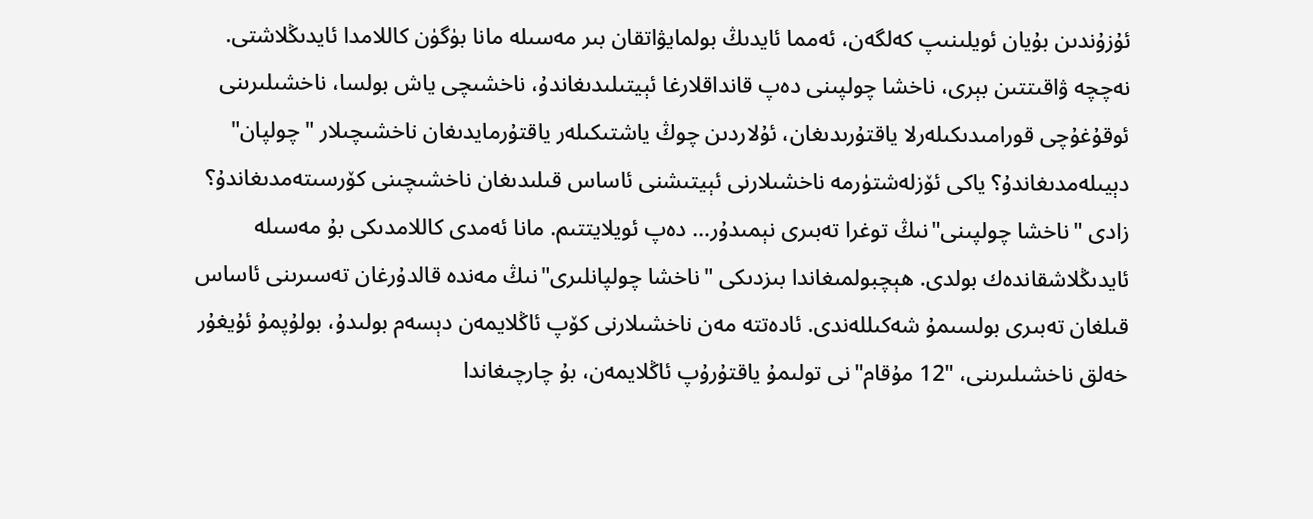ئۇزۇندىن بۇيان ئويلىنىپ كەلگەن، ئەمما ئايدىڭ بولمايۋاتقان بىر مەسىلە مانا بۈگۈن كاللامدا ئايدىڭلاشتى. نەچچە ۋاقىتتىن بېرى، ناخشا چولپىنى دەپ قانداقلارغا ئېيتىلىدىغاندۇ، ناخشىچى ياش بولسا، ناخشىلىرىنى ئوقۇغۇچى قورامىدىكىلەرلا ياقتۇرىدىغان، ئۇلاردىن چوڭ ياشتىكىلەر ياقتۇرمايدىغان ناخشىچىلار "چولپان" دېيىلەمدىغاندۇ؟ ياكى ئۆزلەشتۈرمە ناخشىلارنى ئېيتىشنى ئاساس قىلىدىغان ناخشىچىنى كۆرسىتەمدىغاندۇ؟ زادى "ناخشا چولپىنى"نىڭ توغرا تەبىرى نېمىدۇر… دەپ ئويلايتتىم. مانا ئەمدى كاللامدىكى بۇ مەسىلە ئايدىڭلاشقاندەك بولدى. ھېچبولمىغاندا بىزدىكى "ناخشا چولپانلىرى"نىڭ مەندە قالدۇرغان تەسىرىنى ئاساس قىلغان تەبىرى بولسىمۇ شەكىللەندى. ئادەتتە مەن ناخشىلارنى كۆپ ئاڭلايمەن دېسەم بولىدۇ، بولۇپمۇ ئۇيغۇر خەلق ناخشىلىرىنى، "12 مۇقام"نى تولىمۇ ياقتۇرۇپ ئاڭلايمەن، بۇ چارچىغاندا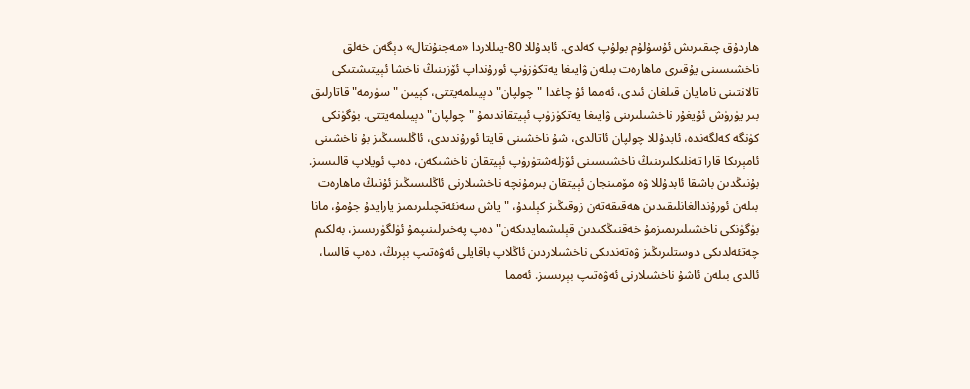ھاردۇق چىقىرىش ئۇسۇلۇم بولۇپ كەلدى. ئابدۇللا 80-يىللاردا «مەجنۇنتال» دېگەن خەلق ناخشىسىنى يۇقىرى ماھارەت بىلەن ۋايىغا يەتكۈزۈپ ئورۇنداپ ئۆزىنىڭ ناخشا ئېيتىشتىكى تالانتىنى نامايان قىلغان ئىدى، ئەمما ئۇ چاغدا "چولپان" دېيىلمەيتتى، كېيىن "سۈرمە" قاتارلىق بىر يۈرۈش ئۇيغۇر ناخشىلىرىنى ۋايىغا يەتكۈزۈپ ئېيتقاندىمۇ "چولپان" دېيىلمەيتتى. بۈگۈنكى كۈنگە كەلگەندە، ئابدۇللا چولپان ئاتالدى، شۇ ناخشىنى قايتا ئورۇندىدى، ئاڭلىسىڭىز بۇ ناخشىنى ئامېرىكا قارا تەنلىكلىرىنىڭ ناخشىسىنى ئۆزلەشتۈرۈپ ئېيتقان ناخشىكەن، دەپ ئويلاپ قالىسىز. بۇنىڭدىن باشقا ئابدۇللا ۋە مۆمىنجان ئېيتقان بىرمۇنچە ناخشىلارنى ئاڭلىسىڭىز ئۇنىڭ ماھارەت بىلەن ئورۇندالغانلىقىدىن ھەقىقەتەن زوقىڭىز كېلىدۇ، "ياش سەنئەتچىلىرىمىز يارايدۇ جۇمۇ، مانا بۈگۈنكى ناخشىلىرىمىزمۇ خەقنىڭكىدىن قېلىشمايدىكەن" دەپ پەخىرلىنىپمۇ ئۈلگۈرىسىز، بەلكىم چەتئەلدىكى دوستلىرىڭىز ۋەتەندىكى ناخشىلاردىن ئاڭلاپ باقايلى ئەۋەتىپ بېرىڭ، دەپ قالسا، ئالدى بىلەن ئاشۇ ناخشىلارنى ئەۋەتىپ بېرىسىز. ئەمما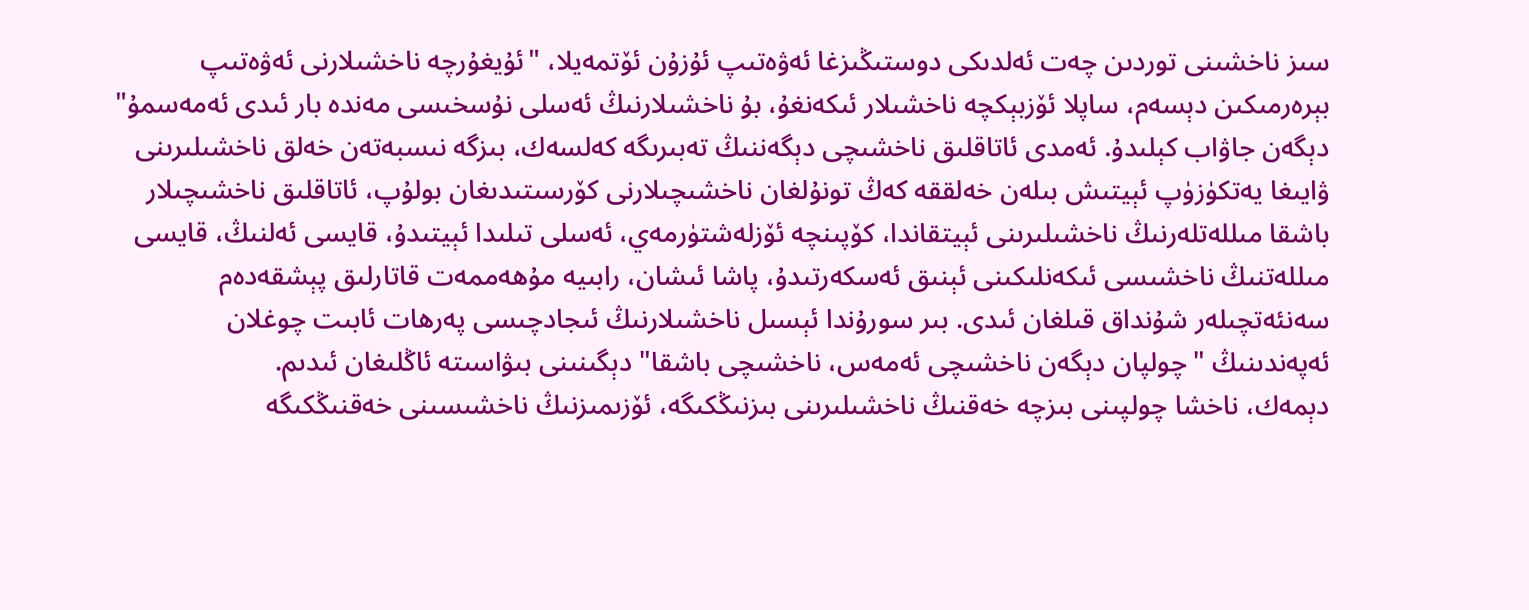سىز ناخشىنى توردىن چەت ئەلدىكى دوستىڭىزغا ئەۋەتىپ ئۇزۇن ئۆتمەيلا، "ئۇيغۇرچە ناخشىلارنى ئەۋەتىپ بېرەرمىكىن دېسەم، ساپلا ئۆزبېكچە ناخشىلار ئىكەنغۇ، بۇ ناخشىلارنىڭ ئەسلى نۇسخىسى مەندە بار ئىدى ئەمەسمۇ" دېگەن جاۋاب كېلىدۇ. ئەمدى ئاتاقلىق ناخشىچى دېگەننىڭ تەبىرىگە كەلسەك، بىزگە نىسبەتەن خەلق ناخشىلىرىنى ۋايىغا يەتكۈزۈپ ئېيتىش بىلەن خەلققە كەڭ تونۇلغان ناخشىچىلارنى كۆرسىتىدىغان بولۇپ، ئاتاقلىق ناخشىچىلار باشقا مىللەتلەرنىڭ ناخشىلىرىنى ئېيتقاندا، كۆپىنچە ئۆزلەشتۈرمەي، ئەسلى تىلىدا ئېيتىدۇ، قايسى ئەلنىڭ، قايسى مىللەتنىڭ ناخشىسى ئىكەنلىكىنى ئېنىق ئەسكەرتىدۇ، پاشا ئىشان، رابىيە مۇھەممەت قاتارلىق پېشقەدەم سەنئەتچىلەر شۇنداق قىلغان ئىدى. بىر سورۇندا ئېسىل ناخشىلارنىڭ ئىجادچىسى پەرھات ئابىت چوغلان ئەپەندىنىڭ "چولپان دېگەن ناخشىچى ئەمەس، ناخشىچى باشقا" دېگىنىنى بىۋاسىتە ئاڭلىغان ئىدىم.
دېمەك، ناخشا چولپىنى بىزچە خەقنىڭ ناخشىلىرىنى بىزنىڭكىگە، ئۆزىمىزنىڭ ناخشىسىنى خەقنىڭكىگە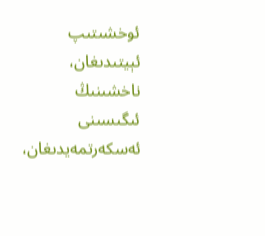ئوخشىتىپ ئېيتىدىغان، ناخشىنىڭ ئىگىسىنى ئەسكەرتمەيدىغان،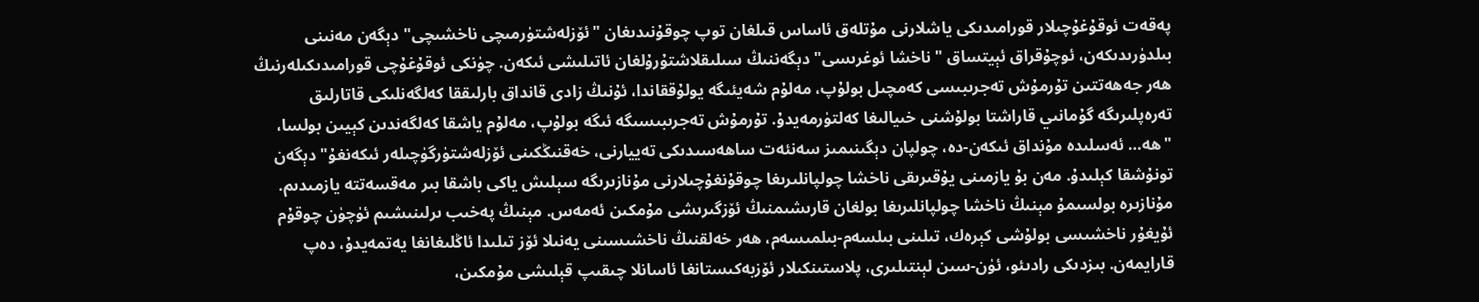پەقەت ئوقۇغۇچىلار قورامىدىكى ياشلارنى مۇتلەق ئاساس قىلغان توپ چوقۇنىدىغان "ئۆزلەشتۈرمىچى ناخشىچى" دېگەن مەنىنى بىلدۈرىدىكەن، ئوچۇقراق ئېيتساق "ناخشا ئوغرىسى" دېگەننىڭ سىلىقلاشتۇرۇلغان ئاتىلىشى ئىكەن. چۈنكى ئوقۇغۇچى قورامىدىكىلەرنىڭ ھەر جەھەتتىن تۇرمۇش تەجرىبىسى كەمچىل بولۇپ، مەلۇم شەيئىگە يولۇققاندا، ئۇنىڭ زادى قانداق بارلىققا كەلگەنلىكى قاتارلىق تەرەپلىرىگە گۇمانىي قاراشتا بولۇشنى خىيالىغا كەلتۈرمەيدۇ. تۇرمۇش تەجرىبىسىگە ئىگە بولۇپ، مەلۇم ياشقا كەلگەندىن كېيىن بولسا، "ھە… ئەسلىدە مۇنداق ئىكەن-دە، چولپان دېگىنىمىز سەنئەت ساھەسىدىكى تەييارنى، خەقنىڭكىنى ئۆزلەشتۈرگۈچىلەر ئىكەنغۇ" دېگەن تونۇشقا كېلىدۇ. مەن بۇ يازمىنى يۇقىرىقى ناخشا چولپانلىرىغا چوقۇنغۇچىلارنى مۇنازىرىگە سېلىش ياكى باشقا بىر مەقسەتتە يازمىدىم. مۇنازىرە بولسىمۇ مېنىڭ ناخشا چولپانلىرىغا بولغان قارىشىمنىڭ ئۆزگىرىشى مۇمكىن ئەمەس. مېنىڭ پەخىب ىرلىنىشىم ئۈچۈن چوقۇم ئۇيغۇر ناخشىسى بولۇشى كېرەك، تىلىنى بىلسەم-بىلمىسەم، ھەر خەلقنىڭ ناخشىسىنى يەنىلا ئۆز تىلىدا ئاڭلىغانغا يەتمەيدۇ، دەپ قارايمەن. بىزدىكى رادىئو، ئۈن-سىن لېنتىلىرى، پلاستىنكىلار ئۆزبەكىستانغا ئاسانلا چىقىپ قېلىشى مۇمكىن،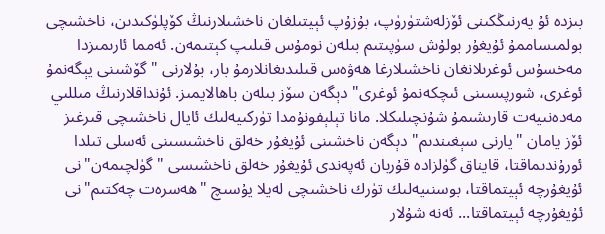بىزدە ئۇ يەرنىڭكىنى ئۆزلەشتۈرۈپ، بۇزۇپ ئېيتىلغان ناخشىلارنىڭ كۆپلۈكىدىن، ناخشىچى بولمىساممۇ ئۇيغۇر بولۇش سۈپىتىم بىلەن نومۇس قىلىپ كېتىمەن. ئەمما ئارىمىزدا مەخسۇس ئوغرىلانغان ناخشىلارغا ھەۋەس قىلىدىغانلارمۇ بار، بۇلارنى "گۆشىنى يېگەنمۇ ئوغرى، شورپىسىنى ئىچكەنمۇ ئوغرى" دېگەن سۆز بىلەن باھالايمىز. ئۇنداقلارنىڭ مىللىي مەدەنىيەت قارىشىمۇ شۇنچىلىكلا. مانا تېلېفونۇمدا تۈركىيەلىك ئايال ناخشىچى قىرغىز ئۆز يامان "يارنى سېغىندىم" دېگەن ناخشىنى ئۇيغۇر خەلق ناخشىسىنى ئەسلى تىلدا ئورۇندىماقتا، قايناق گۈلزادە قۇربان ئەپەندى ئۇيغۇر خەلق ناخشىسى "گۈلچىمەن"نى ئۇيغۇرچە ئېيتماقتا، بوسنىيەلىك تۈرك ناخشىچى لەيلا يۇسىچ "ھەسرەت چەكتىم"نى ئۇيغۇرچە ئېيتماقتا... ئەنە شۇلار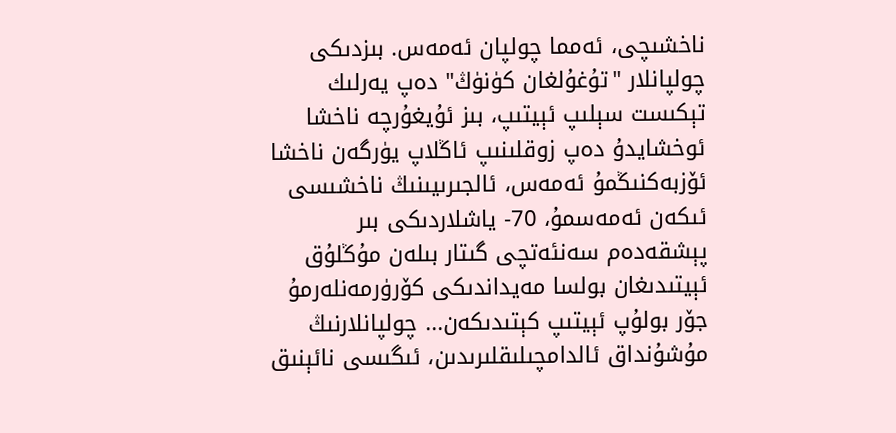ناخشىچى، ئەمما چولپان ئەمەس. بىزدىكى چولپانلار "تۇغۇلغان كۈنۈڭ" دەپ يەرلىك تېكىست سېلىپ ئېيتىپ، بىز ئۇيغۇرچە ناخشا ئوخشايدۇ دەپ زوقلىنىپ ئاڭلاپ يۈرگەن ناخشا ئۆزبەكنىڭمۇ ئەمەس، ئالجىرىيىنىڭ ناخشىسى ئىكەن ئەمەسمۇ، 70- ياشلاردىكى بىر پېشقەدەم سەنئەتچى گىتار بىلەن مۇڭلۇق ئېيتىدىغان بولسا مەيداندىكى كۆرۈرمەنلەرمۇ جۆر بولۇپ ئېيتىپ كېتىدىكەن... چولپانلارنىڭ مۇشۇنداق ئالدامچىلىقلىرىدىن، ئىگىسى نائېنىق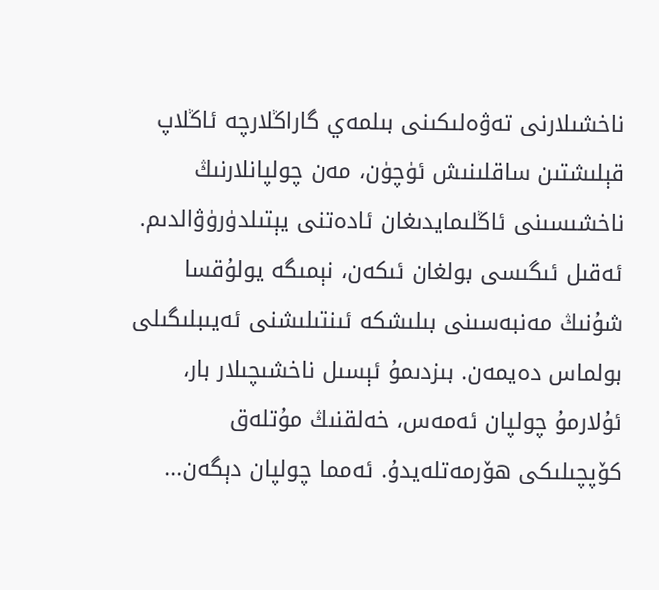ناخشىلارنى تەۋەلىكىنى بىلمەي گاراڭلارچە ئاڭلاپ قېلىشتىن ساقلىنىش ئۈچۈن، مەن چولپانلارنىڭ ناخشىسىنى ئاڭلىمايدىغان ئادەتنى يېتىلدۈرۈۋالدىم. ئەقىل ئىگىسى بولغان ئىكەن، نېمىگە يولۇقسا شۇنىڭ مەنبەسىنى بىلىشكە ئىنتىلىشنى ئەيىبلىگىلى بولماس دەيمەن. بىزدىمۇ ئېسىل ناخشىچىلار بار، ئۇلارمۇ چولپان ئەمەس، خەلقنىڭ مۇتلەق كۆپچىلىكى ھۆرمەتلەيدۇ. ئەمما چولپان دېگەن...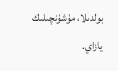بولدىلا، مۇشۇنچىلىك يازاي.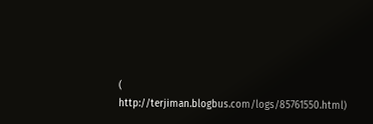( http://terjiman.blogbus.com/logs/85761550.html)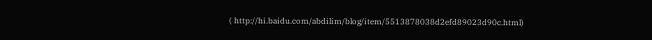( http://hi.baidu.com/abdilim/blog/item/5513878038d2efd89023d90c.html)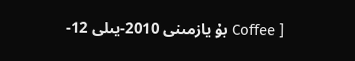[ Coffee بۇ يازمىنى 2010-يىلى 12-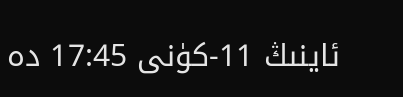ئاينىڭ 11-كۈنى 17:45 دە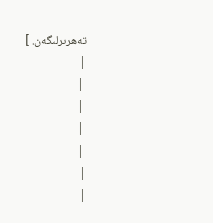تەھرىرلىگەن. ]
|
 |
 |
 |
 |
|
|